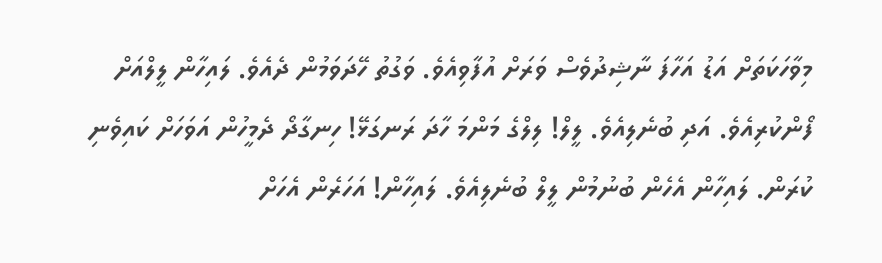މިވާހަކަތަށް އަޑު އަހާފަ ނާޝިދުވެސް ވަރަށް އުފާވިއެވެ. ވަގުތު ހޭދަވަމުން ދެއެވެ. ލައިހާން ލީލްއަށް ފޯންކުރިއެވެ. އަދި ބުނެލިއެވެ. ލީލް! ލިލްގެ މަންމަ ހާދަ ރަނގަޅޭ! ހިނގާދޯ ދެމީހުން އަވަހަށް ކައިވެނި ކުރަން. ލައިހާން އެހެން ބުނުމުން ލީލް ބުނެލިއެވެ. ލައިހާން! އަހަރެން އެހަށް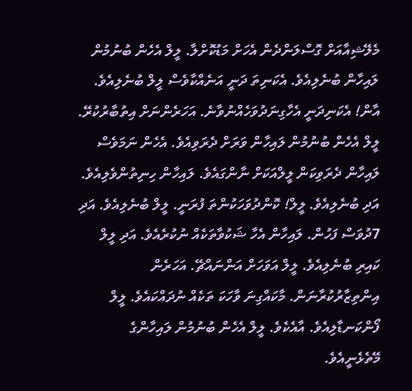މެލޭޝިއާއަށް ގޮސްލަންދެން އެހަށް މަޑުކޮށްލާ. ލީލް އެހެން ބުނުމުން ލައިހާން ބުނެލިއެވެ. އެކަނިތަ ދަނީ އަނެއްކާވެސް ލީލް ބުނެލިއެވެ. އާން! އެކަނިދަނީ އެހާގިނަދުވަހެއްނުވާނެ. އަހަރެންނަށް އިތުބާރުކުރޭ. ލީލް އެހެން ބުނުމުން ލައިހާން ވަރަށް ދެރަވިއެވެ. އެހެން ނަމަވެސް ލައިހާން ދެރަވިކަން ލީލްއަކަށް ނާންގައެވެ. ލައިހާން ހިނިތުންވެލިއެވެ. އަދި ބުނެލިއެވެ. ލީލް! ކޮންދުވަހަކުންތަ ފުރަނީ. ލީލް ބުނެލިއެވެ. އަދި 7ދުވަސް ފަހުން. ލައިހާން އެހާ ޝަކުވާތަކެއް ނުކުރެއެވެ. އަދި ލީލް ކައިރި ބުނެލިއެވެ. ލީލް އަވަހަށް އަންނައްޗޭ. އަހަރެން އިންތިޒާރުކުރާނަން. މާކައްގިނަ ވާހަކަ ތަކެއް ނުދައްކައެވެ. ލީލް ފޯންކަނޑާލިއެވެ. އާއެކެވެ. ލީލް އެހެން ބުނުމުން ލައިހާންގެ މޭތެޅެނީއެވެ.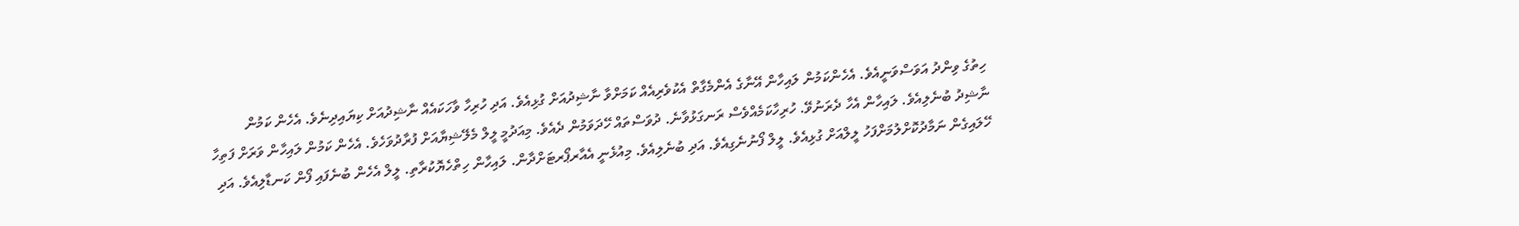ހިތުގެ ވިންދު އަވަސްވަނީއެވެ. އެހެންކަމުން ލައިހާން އޭނާގެ އެންމެގާތް އެކުވެރިއެއް ކަމަށްވާ ނާޝިދުއަށް ގުޅިއެވެ. އަދި ހުރިހާ ވާހަކައެއް ނާޝިދުއަށް ކިޔައިދިނެވެ. އެހެން ކަމުން ނާޝިދު ބުނެލިއެވެ. ލައިހާން އެހާ ދެރަނުވޭ. ހުރިހާކަމެއްވެސް ރަނގަޅުވާނެ. ދުވަސްތައް ހޭދަވަމުން ދެއެވެ. މިއަދުމީ ލީލް މެލޭޝިޔާއަށް ފުރާދުވަހެވެ. އެހެން ކަމުން ލައިހާން ވަރަށް ފަތިހާ ހޭލައިގެން ނަމާދުކޮށްލުމަށްފަހު ލީލްއަށް ގުޅިއެވެ. ލީލް ފޯނުނެގިއެވެ. އަދި ބުނެލިއެވެ. މިއުޅެނީ އެއާރޕޯރޓަށްދާން. ލައިހާން ހިތްހެޔޮކުރާތި. ލީލް އެހެން ބުނެފައި ފޯން ކަނޑާލިއެވެ. އަދި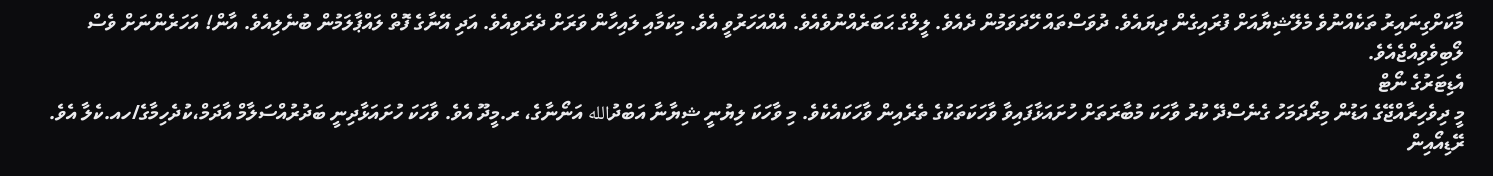މާކަށްގިނައިރު ތަކެއްނުވެ މެލޭޝިޔާއަށް ފުރައިގެން ދިޔައެވެ. ދުވަސްތައް ހޭދަވަމުން ދެއެވެ. ލީލްގެ ޙަބަރެއްނުވެއެވެ. އެއްއަހަރުވީ އެވެ. މިކަމާއި ލައިހާން ވަރަށް ދެރަވިއެވެ. އަދި އޭނާގެ ފޮތް ލައްޕާލަމުން ބުނެލިއެވެ. އާން! އަހަރެންނަށް ވެސް ލޯބިވެވިއްޖެއެވެ.
އެޑިޓަރުގެ ނޯޓް
މީ ދިވެހިރާއްޖޭގެ އަޑުން މިރޯދަމަހު ގެނެސްދޭ ކުރު ވާހަކަ މުބާރަތަށް ހުށައަޅާފައިވާ ވާހަކަތަކުގެ ތެރެއިން ވާހަކައެކެވެ. މި ވާހަކަ ލިޔުނީ ޝިޔާނާ އަބްދުالله އަނޯނާގެ، ރ.މީދޫ އެވެ. ވާހަކަ ހުށައަޅާދިނީ ބަދުރުއްސަލާމް އާދަމް،ކުދެހިމާގެ/ހއ.ކެލާ އެވެ. ރޭޑިއޯއިން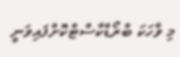މި ވާހަކަ ބްރޯޑްކާސްޓްކޮށްފައިވަނީ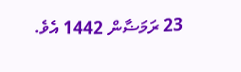23 ރަމަޟާން 1442 އެވެ.